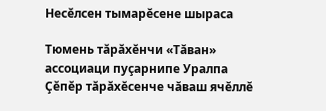Несĕлсен тымарĕсене шыраса

Тюмень тăрăхĕнчи «Тăван» ассоциаци пуçарнипе Уралпа Çĕпĕр тăрăхĕсенче чăваш ячĕллĕ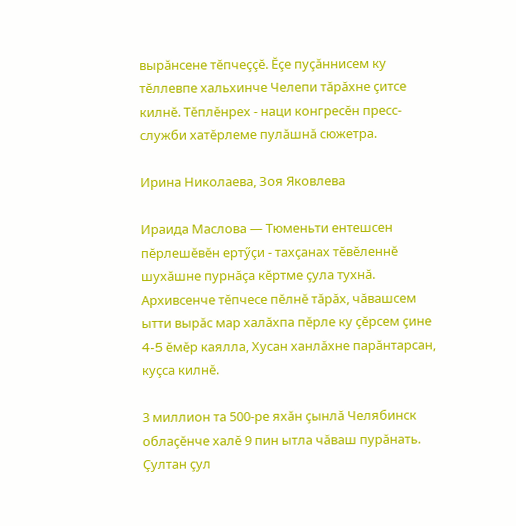вырăнсене тĕпчеççĕ. Ĕçе пуçăннисем ку тĕллевпе хальхинче Челепи тăрăхне çитсе килнĕ. Тĕплĕнрех - наци конгресĕн пресс-служби хатĕрлеме пулăшнă сюжетра.

Ирина Николаева, Зоя Яковлева

Ираида Маслова — Тюменьти ентешсен пĕрлешĕвĕн ертӳçи - тахçанах тĕвĕленнĕ шухăшне пурнăçа кĕртме çула тухнă. Архивсенче тĕпчесе пĕлнĕ тăрăх, чăвашсем ытти вырăс мар халăхпа пĕрле ку çĕрсем çине 4-5 ĕмĕр каялла, Хусан ханлăхне парăнтарсан, куçса килнĕ.

3 миллион та 500-ре яхăн çынлă Челябинск облаçĕнче халĕ 9 пин ытла чăваш пурăнать. Çултан çул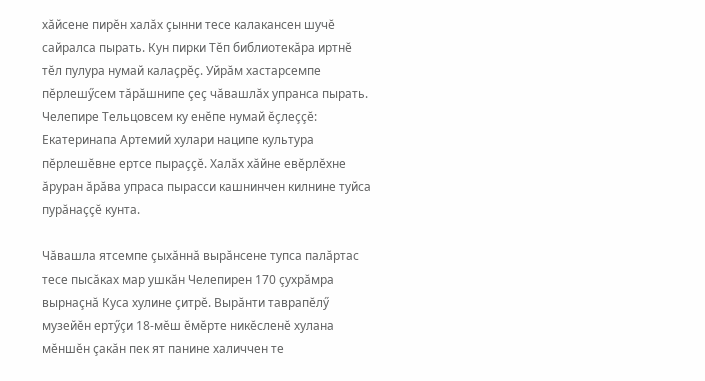хăйсене пирĕн халăх çынни тесе калакансен шучĕ сайралса пырать. Кун пирки Тĕп библиотекăра иртнĕ тĕл пулура нумай калаçрĕç. Уйрăм хастарсемпе пĕрлешӳсем тăрăшнипе çеç чăвашлăх упранса пырать. Челепире Тельцовсем ку енĕпе нумай ĕçлеççĕ: Екатеринапа Артемий хулари наципе культура пĕрлешĕвне ертсе пыраççĕ. Халăх хăйне евĕрлĕхне ăруран ăрăва упраса пырасси кашнинчен килнине туйса пурăнаççĕ кунта.

Чăвашла ятсемпе çыхăннă вырăнсене тупса палăртас тесе пысăках мар ушкăн Челепирен 170 çухрăмра вырнаçнă Куса хулине çитрĕ. Вырăнти таврапĕлӳ музейĕн ертӳçи 18-мĕш ĕмĕрте никĕсленĕ хулана мĕншĕн çакăн пек ят панине халиччен те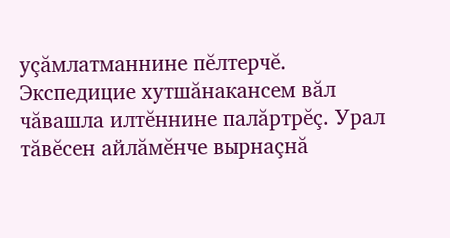уçăмлатманнине пĕлтерчĕ. Экспедицие хутшăнакансем вăл чăвашла илтĕннине палăртрĕç. Урал тăвĕсен айлăмĕнче вырнаçнă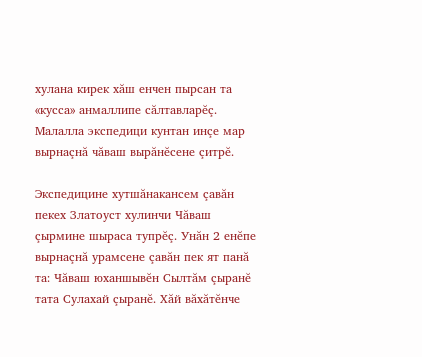хулана кирек хăш енчен пырсан та «кусса» анмаллипе сăлтавларĕç. Малалла экспедици кунтан инçе мар вырнаçнă чăваш вырăнĕсене çитрĕ.

Экспедицине хутшăнакансем çавăн пекех Златоуст хулинчи Чăваш çырмине шыраса тупрĕç. Унăн 2 енĕпе вырнаçнă урамсене çавăн пек ят панă та: Чăваш юханшывĕн Сылтăм çыранĕ тата Сулахай çыранĕ. Хăй вăхăтĕнче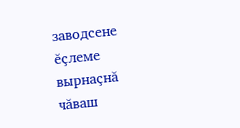заводсене ĕçлеме вырнаçнă чăваш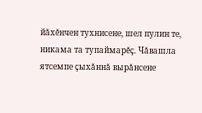йăхĕнчен тухнисене, шел пулин те, никама та тупаймарĕç. Чăвашла ятсемпе çыхăннă вырăнсене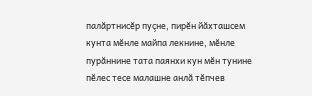палăртнисĕр пуçне, пирĕн йăхташсем кунта мĕнле майпа лекнине, мĕнле пурăннине тата паянхи кун мĕн тунине пĕлес тесе малашне анлă тĕпчев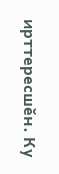ирттересшĕн. Ку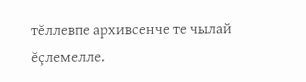тĕллевпе архивсенче те чылай ĕçлемелле.